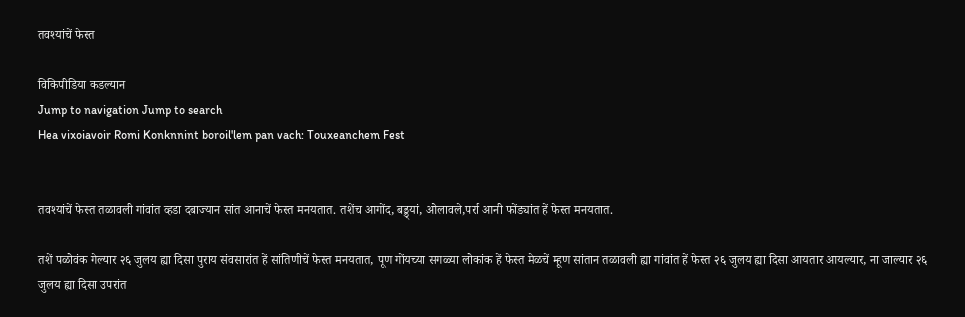तवश्यांचें फेस्त

विकिपीडिया कडल्यान
Jump to navigation Jump to search
Hea vixoiavoir Romi Konknnint boroil'lem pan vach: Touxeanchem Fest


तवश्यांचें फेस्त तळावली गांवांत व्हडा दबाज्यान सांत आनाचें फेस्त मनयतात. तशेंच आगोंद, बड्ड्यां, ओलावले,पर्रा आनी फोंड्यांत हें फेस्त मनयतात.

तशें पळोवंक गेल्यार २६ जुलय ह्या दिसा पुराय संवसारांत हें सांतिणीचें फेस्त मनयतात, पूण गोंयच्या सगळ्या लोकांक हें फेस्त मेळचें म्हूण सांतान तळावली ह्या गांवांत हें फेस्त २६ जुलय ह्या दिसा आयतार आयल्यार, ना जाल्यार २६ जुलय ह्या दिसा उपरांत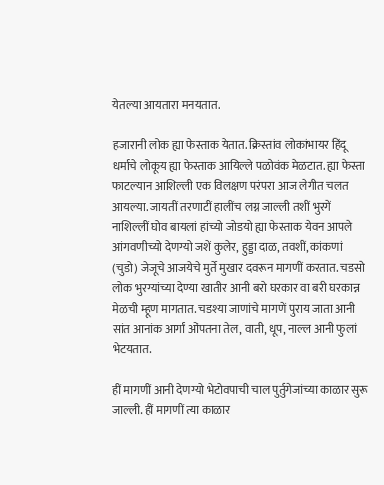येतल्या आयतारा मनयतात.

हजारानी लोक ह्या फेस्ताक येतात. क्रिस्तांव लोकांभायर हिंदू धर्माचे लोकूय ह्या फेस्ताक आयिल्ले पळोवंक मेळटात. ह्या फेस्ता फाटल्यान आशिल्ली एक विलक्षण परंपरा आज लेगीत चलत आयल्या. जायतीं तरणाटीं हालींच लग्न जाल्ली तशीं भुरगें नाशिल्लीं घोव बायलां हांच्यो जोडयो ह्या फेस्ताक येवन आपले आंगवणीच्यो देणग्यो जशें कुलेर, हुड्डा दाळ, तवशीं, कांकणां (चुडो) जेजूचे आजयेचे मुर्ते मुखार दवरून मागणीं करतात. चडसो लोक भुरग्यांच्या देण्या खातीर आनी बरो घरकार वा बरी घरकान्न मेळची म्हूण मागतात. चडश्या जाणांचे मागणें पुराय जाता आनी सांत आनांक आर्गां ओंपतना तेल, वाती, धूप, नाल्ल आनी फुलां भेटयतात.

हीं मागणीं आनी देणग्यो भेटोवपाची चाल पुर्तुगेजांच्या काळार सुरू जाल्ली. हीं मागणीं त्या काळार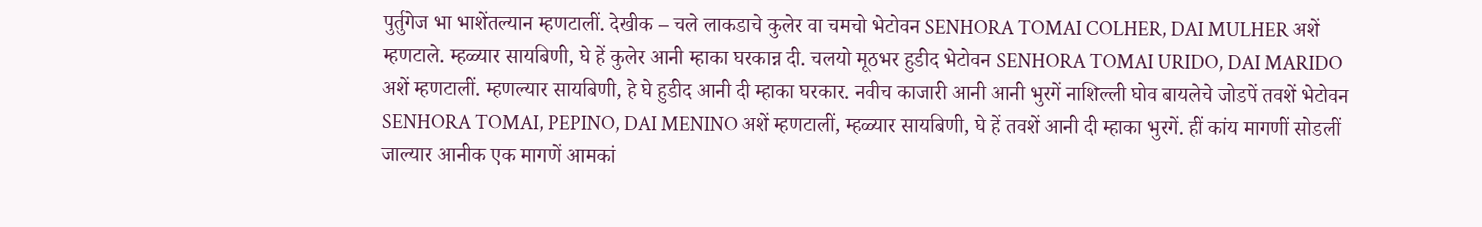पुर्तुगेज भा भाशेंतल्यान म्हणटालीं. देखीक – चले लाकडाचे कुलेर वा चमचो भेटोवन SENHORA TOMAI COLHER, DAI MULHER अशें म्हणटाले. म्हळ्यार सायबिणी, घे हें कुलेर आनी म्हाका घरकान्न दी. चलयो मूठभर हुडीद भेटोवन SENHORA TOMAI URIDO, DAI MARIDO अशें म्हणटालीं. म्हणल्यार सायबिणी, हे घे हुडीद आनी दी म्हाका घरकार. नवीच काजारी आनी आनी भुरगें नाशिल्ली घोव बायलेचे जोडपें तवशें भेटोवन SENHORA TOMAI, PEPINO, DAI MENINO अशें म्हणटालीं, म्हळ्यार सायबिणी, घे हें तवशें आनी दी म्हाका भुरगें. हीं कांय मागणीं सोडलीं जाल्यार आनीक एक मागणें आमकां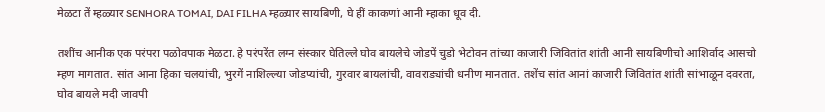मेळटा तें म्हळ्यार SENHORA TOMAI, DAI FILHA म्हळ्यार सायबिणी, घे हीं काकणां आनी म्हाका धूव दी.

तशींच आनीक एक परंपरा पळोवपाक मेळटा. हे परंपरेंत लग्न संस्कार घेतिल्ले घोव बायलेचे जोडपें चुडो भेटोवन तांच्या काजारी जिवितांत शांती आनी सायबिणीचो आशिर्वाद आसचो म्हण मागतात. सांत आना हिका चलयांची, भुरगें नाशिल्ल्या जोडप्यांची, गुरवार बायलांची, वावराड्यांची धनीण मानतात. तशेंच सांत आनां काजारी जिवितांत शांती सांभाळून दवरता, घोव बायले मदी जावपी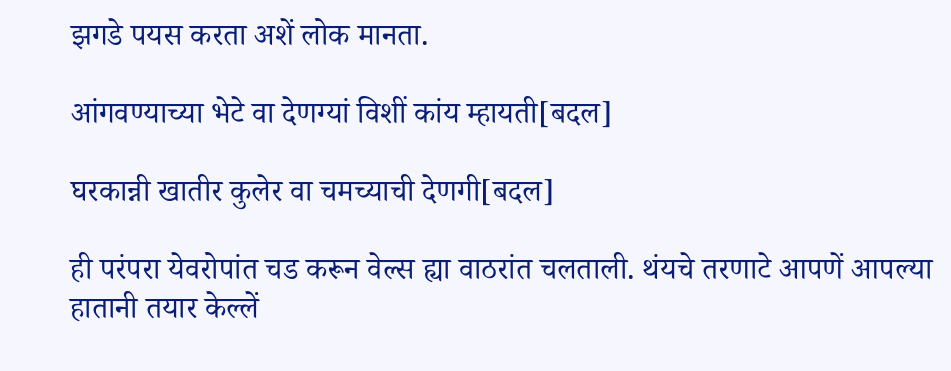झगडे पयस करता अशें लोक मानता.

आंगवण्याच्या भेटे वा देणग्यां विशीं कांय म्हायती[बदल]

घरकान्नी खातीर कुलेर वा चमच्याची देणगी[बदल]

ही परंपरा येवरोपांत चड करून वेल्स ह्या वाठरांत चलताली. थंयचे तरणाटे आपणें आपल्या हातानी तयार केल्लें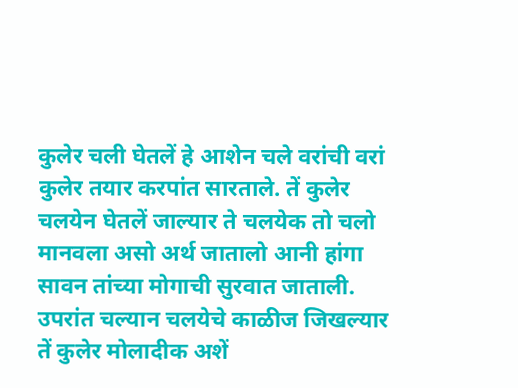कुलेर चली घेतलें हे आशेन चले वरांची वरां कुलेर तयार करपांत सारताले. तें कुलेर चलयेन घेतलें जाल्यार ते चलयेक तो चलो मानवला असो अर्थ जातालो आनी हांगा सावन तांच्या मोगाची सुरवात जाताली. उपरांत चल्यान चलयेचे काळीज जिखल्यार तें कुलेर मोलादीक अशें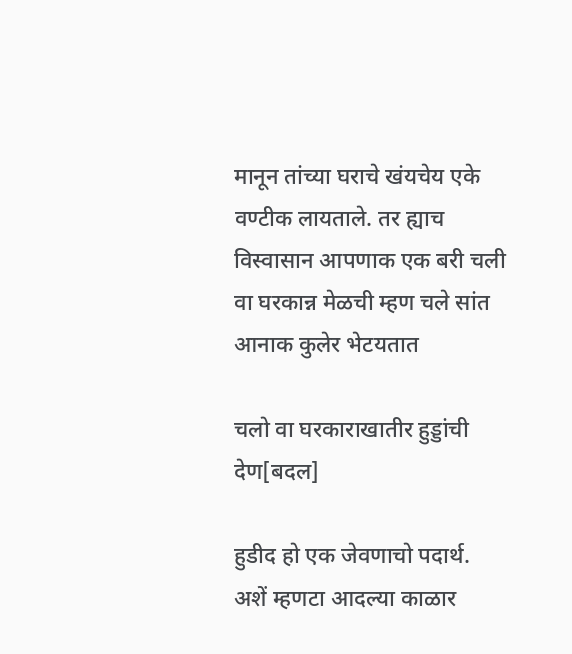मानून तांच्या घराचे खंयचेय एके वण्टीक लायताले. तर ह्याच विस्वासान आपणाक एक बरी चली वा घरकान्न मेळची म्हण चले सांत आनाक कुलेर भेटयतात

चलो वा घरकाराखातीर हुड्डांची देण[बदल]

हुडीद हो एक जेवणाचो पदार्थ. अशें म्हणटा आदल्या काळार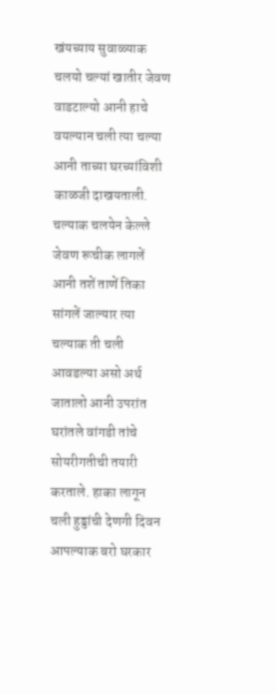खंयच्याय सुवाळ्याक चलयो चल्यां खातीर जेवण वाडटाल्यो आनी हाचे वयल्यान चली त्या चल्या आनी ताच्या घरच्यांविशी काळजी दाखयताली. चल्याक चलयेन केल्ले जेवण रूचीक लागलें आनी तशें ताणें तिका सांगलें जाल्यार त्या चल्याक ती चली आवडल्या असो अर्थ जातालो आनी उपरांत घरांतले वांगडी तांचे सोयरीगतीची तयारी करताले. हाका लागून चली हुड्डांची देणगी दिवन आपल्याक बरो घरकार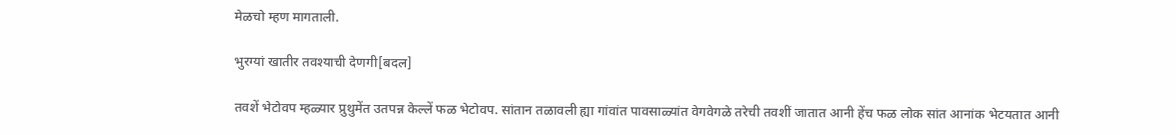मेळचो म्हण मागताली.

भुरग्यां खातीर तवश्याची देणगी[बदल]

तवशें भेटोवप म्हळ्यार प्रुथुमेंत उतपन्न केल्लें फळ भेटोवप. सांतान तळावली ह्या गांवांत पावसाळ्यांत वेगवेगळे तरेची तवशीं जातात आनी हेंच फळ लोक सांत आनांक भेटयतात आनी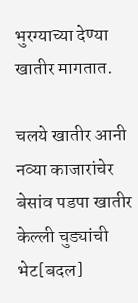भुरग्याच्या देण्या खातीर मागतात.

चलये खातीर आनी नव्या काजारांचेर बेसांव पडपा खातीर केल्ली चुड्यांची भेट[बदल]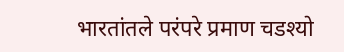भारतांतले परंपरे प्रमाण चडश्यो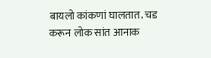बायलो कांकणां घालतात. चड करून लोक सांत आनाक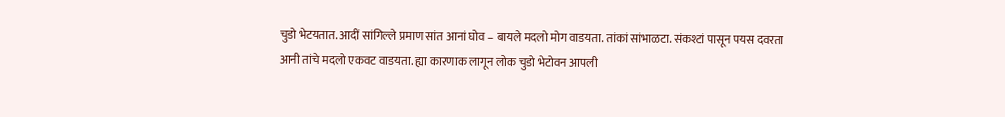चुडो भेटयतात. आदीं सांगिल्ले प्रमाण सांत आनां घोव – बायले मदलो मोग वाडयता. तांकां सांभाळटा. संकश्टां पासून पयस दवरता आनी तांचे मदलो एकवट वाडयता. ह्या कारणाक लागून लोक चुडो भेटोवन आपली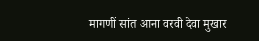मागणीं सांत आना वरवी देवा मुखार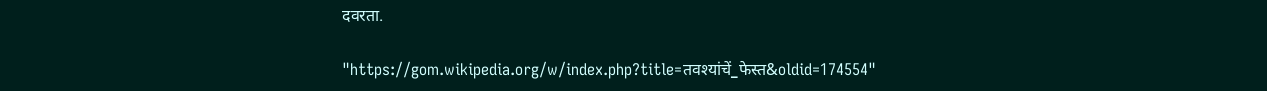दवरता.

"https://gom.wikipedia.org/w/index.php?title=तवश्यांचें_फेस्त&oldid=174554"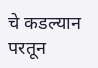चे कडल्यान परतून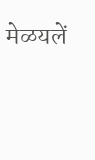मेळयलें